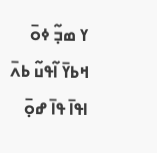ߌ ߘߏ߲߬ ߦߋ߫ ߞߕߌ߫ ߊ߬ߟߎ߬ ߕߍ߫ ߊߟߊ߫ ߟߊ߫ ߝߋ߲߫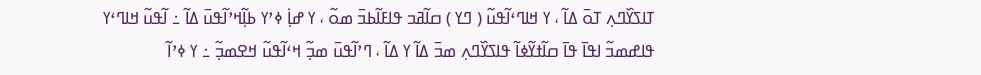ߠߊߖߌ߰ߣߍ߲ ߠߋ߫ ߡߊ߬ ، ߌ ߞߊߣߵߊ߬ߟߎ߬ ( ߣߌ ) ߛߊ߬ߥߏ ߟߊߓߊ߬ߕߏ߫ ߘߋ߬ ، ߌ ߝߊ߲߭ ߦߴߌ ߕߊ߲߬ߞߴߊ߬ߟߎ߫ ߡߊ߬ ߸ ߊ߬ߟߎ߬ ߞߊߣߵߌ ߟߊߝߘߏ߬ ߊߟߊ߫ ߟߊ߫ ߛߊ߬ߙߌ߬ߦߊ߬ ߟߊߖߌ߰ߣߍ߲ ߘߏ߫ ߡߊ߬ ߌ ߡߊ߬ ، ߣߴߊ߬ߟߎ߫ ߘߏ߲߬ ߞߵߊ߬ߟߎ߬ ߞߐߘߏ߲߬ ߸ ߌ ߦߴߊ߬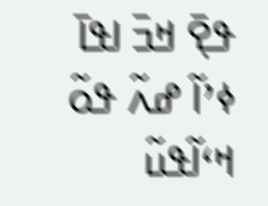ߟߐ߲߫ ߞߏ߫ ߊߟߊ߫ ߦߴߊ߬ ߝߍ߬ ߟߋ߬ ߞߵߊ߬ߟߎ߬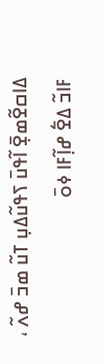ߡߊߛߐ߬ߘߐ߲߫ ߊ߬ߟߎ߫ ߖߟߎ߬ߡߎ߲ ߠߎ߬ ߘߏ߫ ߝߍ߬ ، ߓߊߏ߬ ߡߐ߱ ߝߊ߲߬ߓߊ ߦߋ߫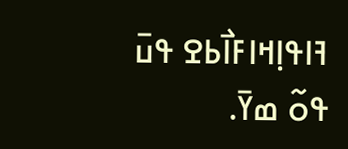ߔߊߟߊ߲ߞߊߓߊ߯ߕߐ ߟߎ߫ ߟߋ߬ ߘߌ߫.